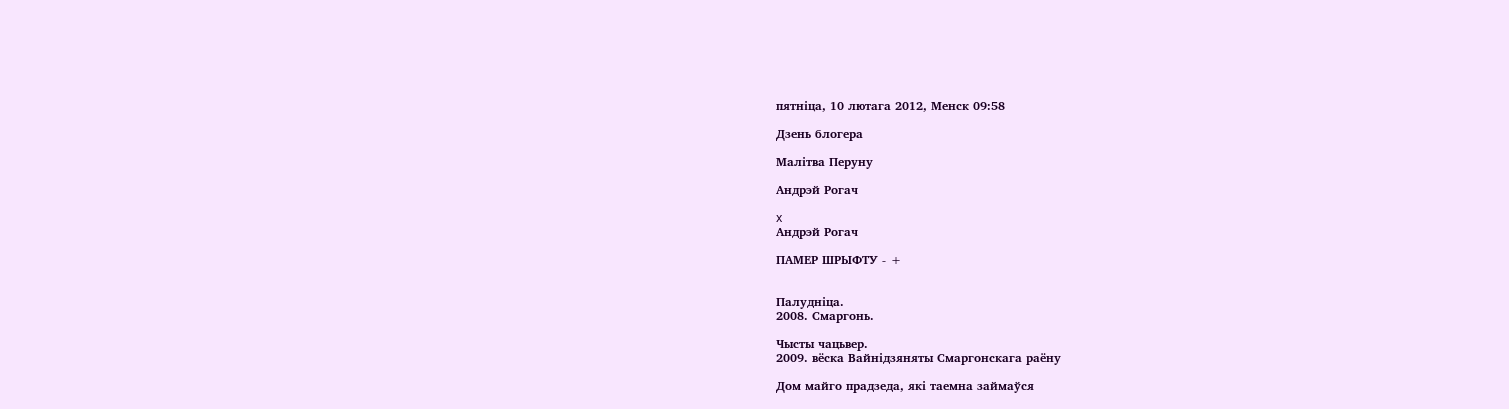пятніца, 10 лютага 2012, Менск 09:58

Дзень блогера

Малітва Перуну

Андрэй Рогач

x
Андрэй Рогач

ПАМЕР ШРЫФТУ - +


Палудніца.
2008. Смаргонь.

Чысты чацьвер.
2009. вёска Вайнідзяняты Смаргонскага раёну

Дом майго прадзеда, які таемна займаўся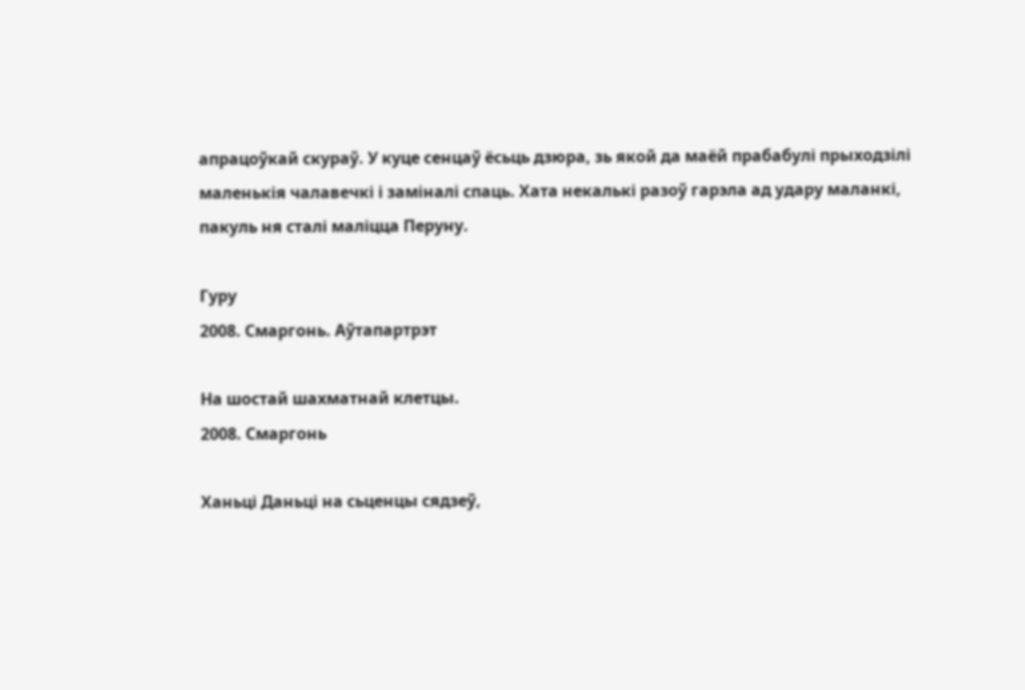апрацоўкай скураў. У куце сенцаў ёсьць дзюра, зь якой да маёй прабабулі прыходзілі маленькія чалавечкі і заміналі спаць. Хата некалькі разоў гарэла ад удару маланкі, пакуль ня сталі маліцца Перуну.

Гуру
2008. Смаргонь. Аўтапартрэт

На шостай шахматнай клетцы.
2008. Смаргонь

Ханьці Даньці на сьценцы сядзеў,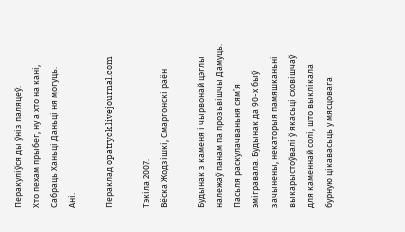Перакуліўся ды ўніз паляцеў.
Хто пехам прыбег, ну а хто на кані,
Сабраць Ханьці Даньці ня могуць.
Ані.

Пераклад opatryck.livejournal.com

Тэкіла 2007.
Вёска Жодзішкі, Смаргонскі раён

Будынак з каменя і чырвонай цэглы належаў панам па прозьвішчы Дамуць. Пасьля раскулачваньня сям’я эмігравала. Будынак да 90-х быў зачынены, некаторыя памяшканьні выкарыстоўвалі ў якасьці сховішчаў для каменнай солі, што выклікала бурную цікавасьць у мясцовага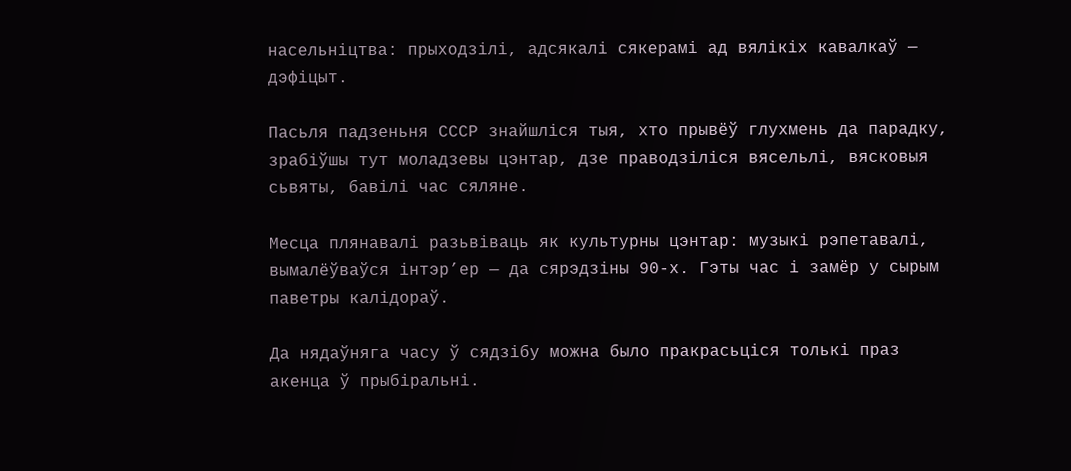насельніцтва: прыходзілі, адсякалі сякерамі ад вялікіх кавалкаў — дэфіцыт.

Пасьля падзеньня СССР знайшліся тыя, хто прывёў глухмень да парадку, зрабіўшы тут моладзевы цэнтар, дзе праводзіліся вясельлі, вясковыя сьвяты, бавілі час сяляне.

Месца плянавалі разьвіваць як культурны цэнтар: музыкі рэпетавалі, вымалёўваўся інтэр’ер — да сярэдзіны 90-х. Гэты час і замёр у сырым паветры калідораў.

Да нядаўняга часу ў сядзібу можна было пракрасьціся толькі праз акенца ў прыбіральні.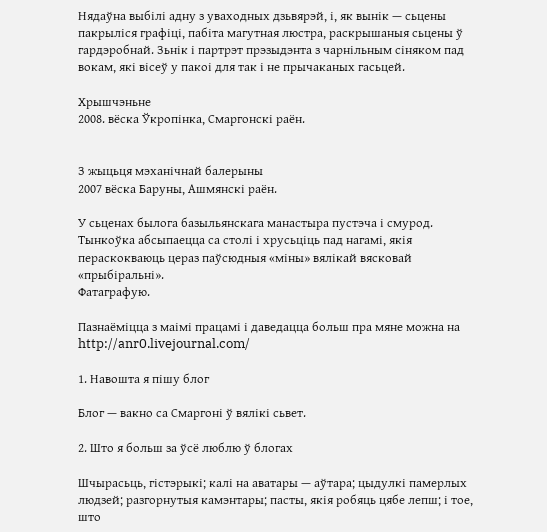Нядаўна выбілі адну з уваходных дзьвярэй, і, як вынік — сьцены пакрыліся графіці, пабіта магутная люстра, раскрышаныя сьцены ў гардэробнай. Зьнік і партрэт прэзыдэнта з чарнільным сіняком пад вокам, які вісеў у пакоі для так і не прычаканых гасьцей.

Хрышчэньне
2008. вёска Ўкропінка, Смаргонскі раён.


З жыцьця мэханічнай балерыны
2007 вёска Баруны, Ашмянскі раён.

У сьценах былога базыльянскага манастыра пустэча і смурод. Тынкоўка абсыпаецца са столі і хрусьціць пад нагамі, якія пераскокваюць цераз паўсюдныя «міны» вялікай вясковай «прыбіральні».
Фатаграфую.

Пазнаёміцца з маімі працамі і даведацца больш пра мяне можна на http://anr0.livejournal.com/

1. Навошта я пішу блог

Блог — вакно са Смаргоні ў вялікі сьвет.

2. Што я больш за ўсё люблю ў блогах

Шчырасьць, гістэрыкі; калі на аватары — аўтара; цыдулкі памерлых людзей; разгорнутыя камэнтары; пасты, якія робяць цябе лепш; і тое, што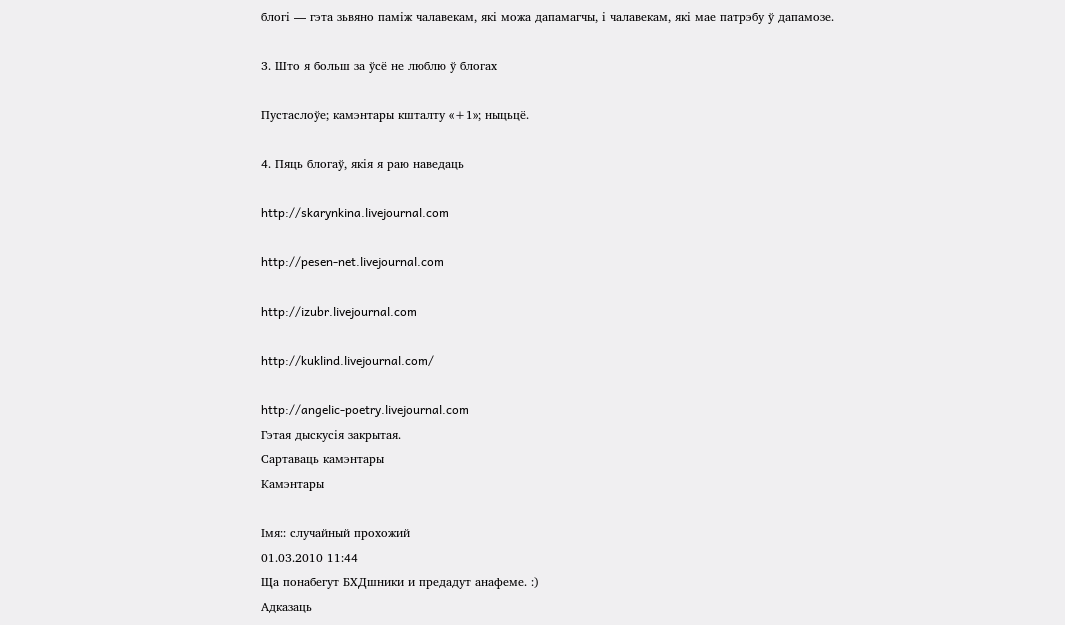блогі — гэта зьвяно паміж чалавекам, які можа дапамагчы, і чалавекам, які мае патрэбу ў дапамозе.

3. Што я больш за ўсё не люблю ў блогах

Пустаслоўе; камэнтары кшталту «+1»; ныцьцё.

4. Пяць блогаў, якія я раю наведаць

http://skarynkina.livejournal.com

http://pesen-net.livejournal.com

http://izubr.livejournal.com

http://kuklind.livejournal.com/

http://angelic-poetry.livejournal.com
Гэтая дыскусія закрытая.
Сартаваць камэнтары
Камэнтары

Імя:: случайный прохожий
01.03.2010 11:44
Ща понабегут БХДшники и предадут анафеме. :)
Адказаць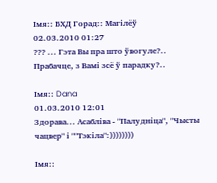Імя:: БХД Горад:: Магілёў
02.03.2010 01:27
??? ... Гэта Вы пра што ўвогуле?..
Прабачце, з Вамі зсё ў парадку?..

Імя:: Dana
01.03.2010 12:01
Здорава... Асабліва - "Палудніца", "Чысты чацвер" і ""Тэкіла":))))))))

Імя::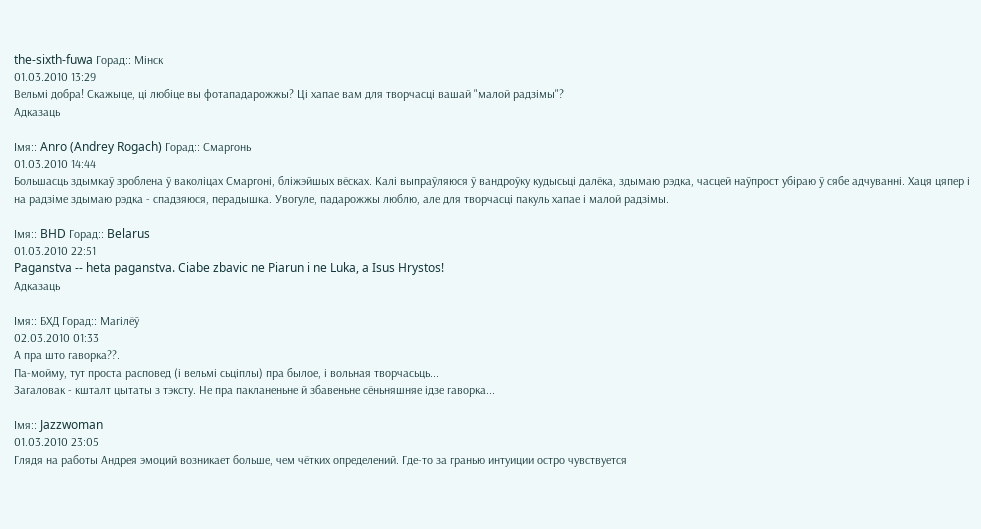the-sixth-fuwa Горад:: Мінск
01.03.2010 13:29
Вельмі добра! Скажыце, ці любіце вы фотападарожжы? Ці хапае вам для творчасці вашай "малой радзімы"?
Адказаць

Імя:: Anro (Andrey Rogach) Горад:: Смаргонь
01.03.2010 14:44
Большасць здымкаў зроблена ў ваколіцах Смаргоні, бліжэйшых вёсках. Калі выпраўляюся ў вандроўку кудысьці далёка, здымаю рэдка, часцей наўпрост убіраю ў сябе адчуванні. Хаця цяпер і на радзіме здымаю рэдка - спадзяюся, перадышка. Увогуле, падарожжы люблю, але для творчасці пакуль хапае і малой радзімы.

Імя:: BHD Горад:: Belarus
01.03.2010 22:51
Paganstva -- heta paganstva. Ciabe zbavic ne Piarun i ne Luka, a Isus Hrystos!
Адказаць

Імя:: БХД Горад:: Магілёў
02.03.2010 01:33
А пра што гаворка??.
Па-мойму, тут проста расповед (і вельмі сьціплы) пра былое, і вольная творчасьць...
Загаловак - кшталт цытаты з тэксту. Не пра пакланеньне й збавеньне сёньняшняе ідзе гаворка...

Імя:: Jazzwoman
01.03.2010 23:05
Глядя на работы Андрея эмоций возникает больше, чем чётких определений. Где-то за гранью интуиции остро чувствуется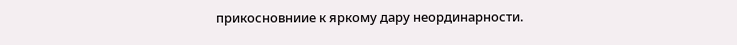прикосновниие к яркому дару неординарности.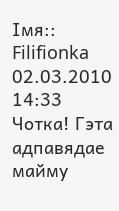Імя:: Filifionka
02.03.2010 14:33
Чотка! Гэта адпавядае майму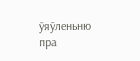ўяўленьню пра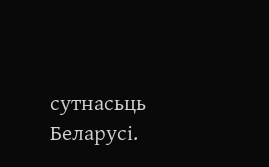сутнасьць Беларусі.